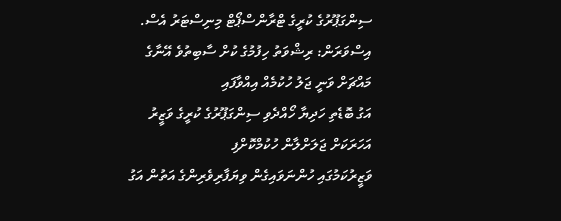ސިންގަޕޫރުގެ ކުރީގެ ޓްރާންސްޕޯޓް މިނިސްޓަރު އެސް. އިސްވަރަން: ރިޝްވަތު ހިފުމުގެ ކުށް ސާބިތުވެ އޭނާގެ މައްޗަށް ވަނީ ޖަލު ހުކުމެއް އިއްވާފައި
އަގު ބޮޑެތި ހަދިޔާ ހޯއްދެވި ސިންގަޕޫރުގެ ކުރީގެ ވަޒީރު އަހަރަކަށް ޖަލަށްލާން ހުކުމްކޮށްފި
ވަޒީރުކަމުގައި ހުންނަވައިގެން ވިޔަފާރިވެރިންގެ އަތުން އަގު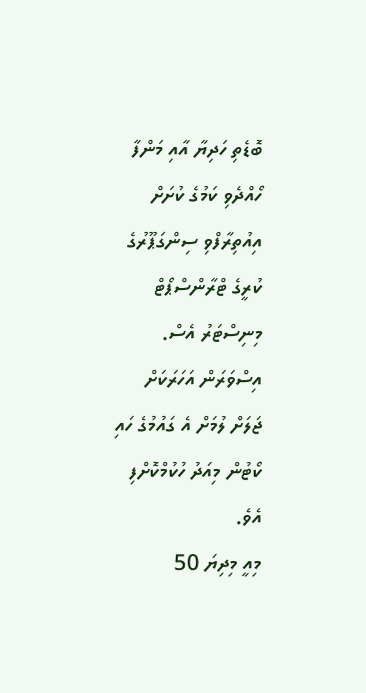ބޮޑެތި ހަދިޔާ އާއި މަންފާ ހޯއްދެވި ކަމުގެ ކުށަށް އިއުތިރާފްވި ސިންގަޕޫރުގެ ކުރީގެ ޓްރާންސްޕޯޓް މިނިސްޓަރު އެސް. އިސްވަރަން އަހަރަކަށް ޖަލަށް ލުމަށް އެ ގައުމުގެ ހައި ކޯޓުން މިއަދު ހުކުމްކޮށްފި އެވެ.
މިއީ މިދިޔަ 50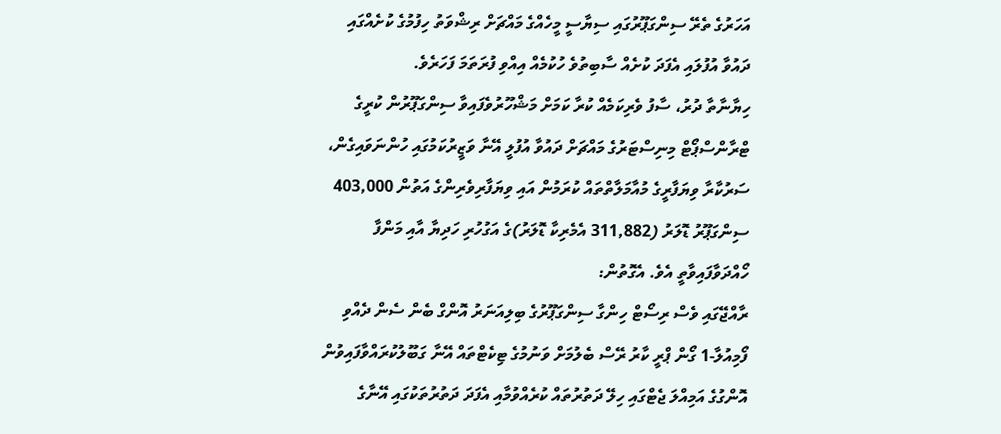އަހަރުގެ ތެރޭ ސިންގަޕޫރުގައި ސިޔާސީ މީހެއްގެ މައްޗަށް ރިޝްވަތު ހިފުމުގެ ކުށެއްގައި ދައުވާ އުފުލައި އެފަދަ ކުށެއް ސާބިތުވެ ހުކުމެއް އިއްވި ފުރަތަމަ ފަހަރެވެ.
ހިޔާނާތާ ދުރު، ސާފު ވެރިކަމެއް ކުރާ ކަމަށް މަޝްހޫރުވެފައިވާ ސިންގަޕޫރުން ކުރީގެ ޓްރާންސްޕޯޓް މިނިސްޓަރުގެ މައްޗަށް ދައުވާ އުފުލީ އޭނާ ވަޒީރުކަމުގައި ހުންނަވައިގެން، ސަރުކާރާ ވިޔަފާރީގެ މުއާމަލާތްތައް ކުރަމުން އައި ވިޔަފާރިވެރިންގެ އަތުން 403,000 ސިންގަޕޫރު ޑޮލަރު (311,882 އެމެރިކާ ޑޮލަރު)ގެ އަގުހުރި ހަދިޔާ އާއި މަންފާ ހޯއްދަވާފައިވާތީ އެވެ. އެގޮތުން:
ރާއްޖޭގައި ވެސް ރިސޯޓް ހިންގާ ސިންގަޕޫރުގެ ބިލިއަނަރު އޮންގް ބެން ސެން ދެއްވި ފޯމިއުލާ-1 ގޯން ޕްރީ ކާރު ރޭސް ބެލުމަށް ވަނުމުގެ ޓިކެޓްތައް އޭނާ ގަބޫލުކުރައްވާފައިވުން
އޮންގުގެ އަމިއްލަ ޖެޓްގައި ހިލޭ ދަތުރުތައް ކުރެއްވުމާއި އެފަދަ ދަތުރުތަކުގައި އޭނާގެ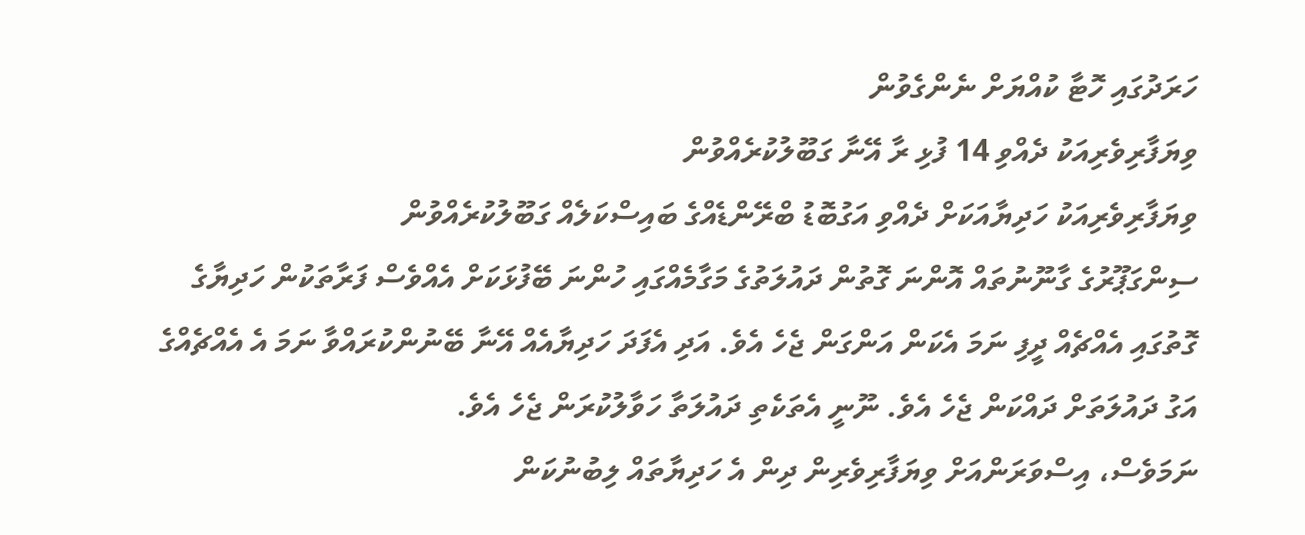ހަރަދުގައި ހޮޓާ ކުއްޔަށް ނެންގެވުން
ވިޔަފާރިވެރިއަކު ދެއްވި 14 ފުޅި ރާ އޭނާ ގަބޫލުކުރެއްވުން
ވިޔަފާރިވެރިއަކު ހަދިޔާއަކަށް ދެއްވި އަގުބޮޑު ބްރޭންޑެއްގެ ބައިސްކަލެއް ގަބޫލުކުރެއްވުން
ސިންގަޕޫރުގެ ގާނޫނުތައް އޮންނަ ގޮތުން ދައުލަތުގެ މަގާމެއްގައި ހުންނަ ބޭފުޅަކަށް އެއްވެސް ފަރާތަކުން ހަދިޔާގެ ގޮތުގައި އެއްޗެއް ދީފި ނަމަ އެކަން އަންގަން ޖެހެ އެވެ. އަދި އެފަދަ ހަދިޔާއެއް އޭނާ ބޭނުންކުރައްވާ ނަމަ އެ އެއްޗެއްގެ އަގު ދައުލަތަށް ދައްކަން ޖެހެ އެވެ. ނޫނީ އެތަކެތި ދައުލަތާ ހަވާލުކުރަން ޖެހެ އެވެ.
ނަމަވެސް، އިސްވަރަންއަށް ވިޔަފާރިވެރިން ދިން އެ ހަދިޔާތައް ލިބުނުކަން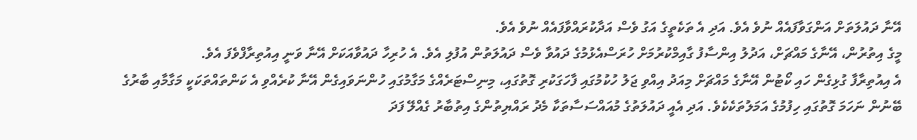އޭނާ ދައުލަތަށް އަންގަވާފައެއް ނުވެ އެވެ. އަދި އެ ތަކެތީގެ އަގު ވެސް އަދާކުރައްވާފައެއް ނުވެ އެވެ.
މީގެ އިތުރުން، އޭނާގެ މައްޗަށް، އަދުލު އިންސާފު ގާއިމްކުރުމަށް ހުރަސްއެޅުމުގެ ދައުވާ ވެސް ދައުލަތުން އުފުލި އެވެ. އެ ހުރިހާ ދައުވާއަކަށް އޭނާ ވަނީ އިއުތިރާފްވެފަ އެވެ.
އެ އިއުތިރާފާ ގުޅިގެން ހައި ކޯޓުން އޭނާގެ މައްޗަށް މިއަދު އިއްވި ޖަލު ހުކުމުގައި ފާހަގަކުރި ގޮތުގައި، މިނިސްޓަރެއްގެ މަގާމުގައި ހުންނަވައިގެން އޭނާ ކުރެއްވި އެ ކަންތައްތަކަކީ މަގާމާއި ބާރުގެ ބޭނުން ނަހަމަ ގޮތުގައި ހިފުމުގެ އަމަލުތަކެކެވެ. އަދި އެއީ ދައުލަތުގެ މުއައްސަސާތަކާ މެދު ރައްޔިތުންގެ އިތުބާރު ގެއްލޭ ފަދަ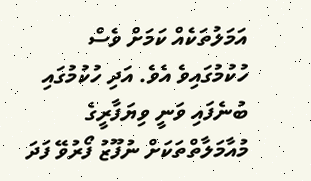އަމަލުތަކެއް ކަމަށް ވެސް ހުކުމުގައިވެ އެވެ. އަދި ހުކުމުގައި ބުނެފައި ވަނީ ވިޔަފާރީގެ މުއާމަލާތްތަކަށް ނުފޫޒު ފޯރުވޭ ފަދަ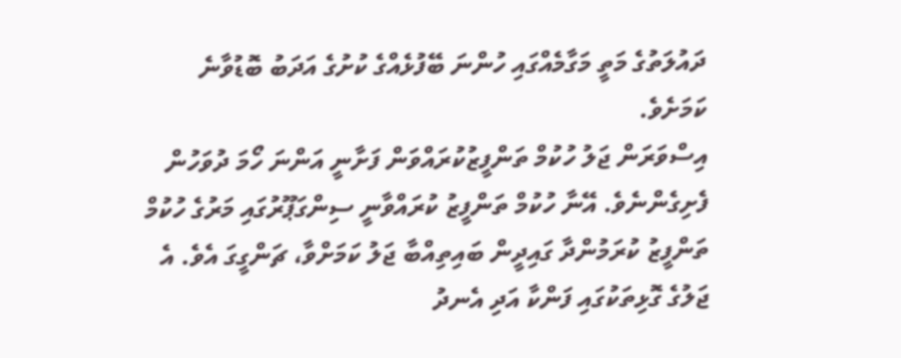ދައުލަތުގެ މަތީ މަގާމެއްގައި ހުންނަ ބޭފުޅެއްގެ ކުށުގެ އަދަބު ބޮޑުވާނެ ކަމަށެވެ.
އިސްވަރަން ޖަލު ހުކުމް ތަންފީޒުކުރައްވަން ފަށާނީ އަންނަ ހޯމަ ދުވަހުން ފެށިގެންނެވެ. އޭނާ ހުކުމް ތަންފީޒު ކުރައްވާނީ ސިންގަޕޫރުގައި މަރުގެ ހުކުމް ތަންފީޒު ކުރަމުންދާ ގައިދީން ބައިތިއްބާ ޖަލު ކަމަށްވާ، ޗަންގީގަ އެވެ. އެ ޖަލުގެ ގޮޅިތަކުގައި ފަންކާ އަދި އެނދު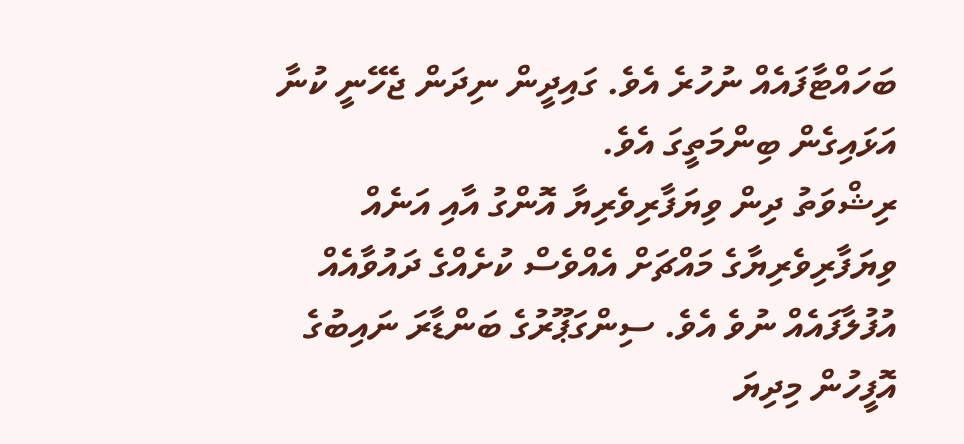ބަހައްޓާފައެއް ނުހުރެ އެވެ. ގައިދީން ނިދަން ޖެހޭނީ ކުނާ އަޅައިގެން ބިންމަތީގަ އެވެ.
ރިޝްވަތު ދިން ވިޔަފާރިވެރިޔާ އޮންގު އާއި އަނެއް ވިޔަފާރިވެރިޔާގެ މައްޗަށް އެއްވެސް ކުށެއްގެ ދައުވާއެއް އުފުލާފައެއް ނުވެ އެވެ. ސިންގަޕޫރުގެ ބަންޑާރަ ނައިބުގެ އޮފީހުން މިދިޔަ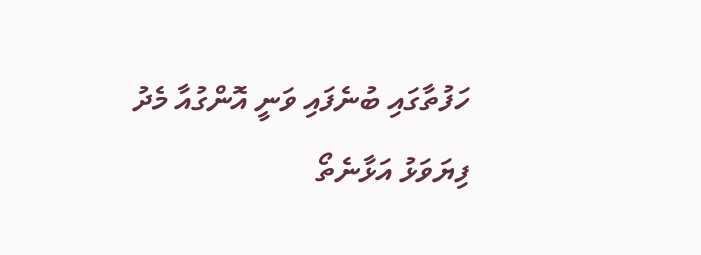ހަފުތާގައި ބުނެފައި ވަނީ އޮންގުއާ މެދު ފިޔަވަޅު އަޅާނެތޯ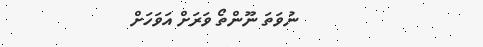ނުވަތަ ނޫންތޯ ވަރަށް އަވަހަށް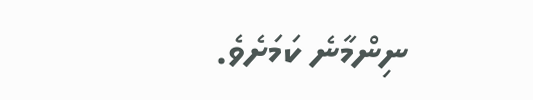ނިންމާނެ ކަމަށެވެ.